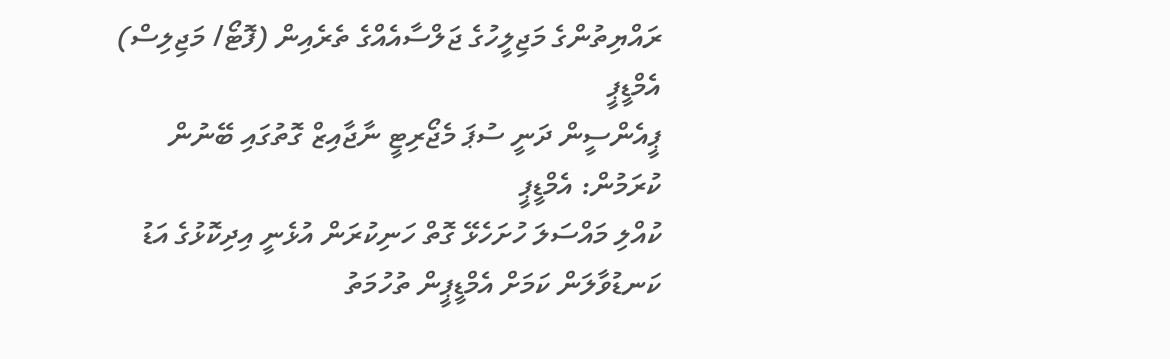ރައްޔިތުންގެ މަޖިލީހުގެ ޖަލްސާއެއްގެ ތެރެއިން (ފޮޓޯ/ މަޖިލިސް)
އެމްޑީޕީ
ޕީއެންސީން ދަނީ ސުޕަ މެޖޯރިޓީ ނާޖާއިޒް ގޮތުގައި ބޭނުން ކުރަމުން: އެމްޑީޕީ
ކުއްލި މައްސަލަ ހުށަހެޅޭ ގޮތް ހަނިކުރަން އުޅެނީ އިދިކޮޅުގެ އަޑު ކަނޑުވާލަން ކަމަށް އެމްޑީޕީން ތުހުމަތު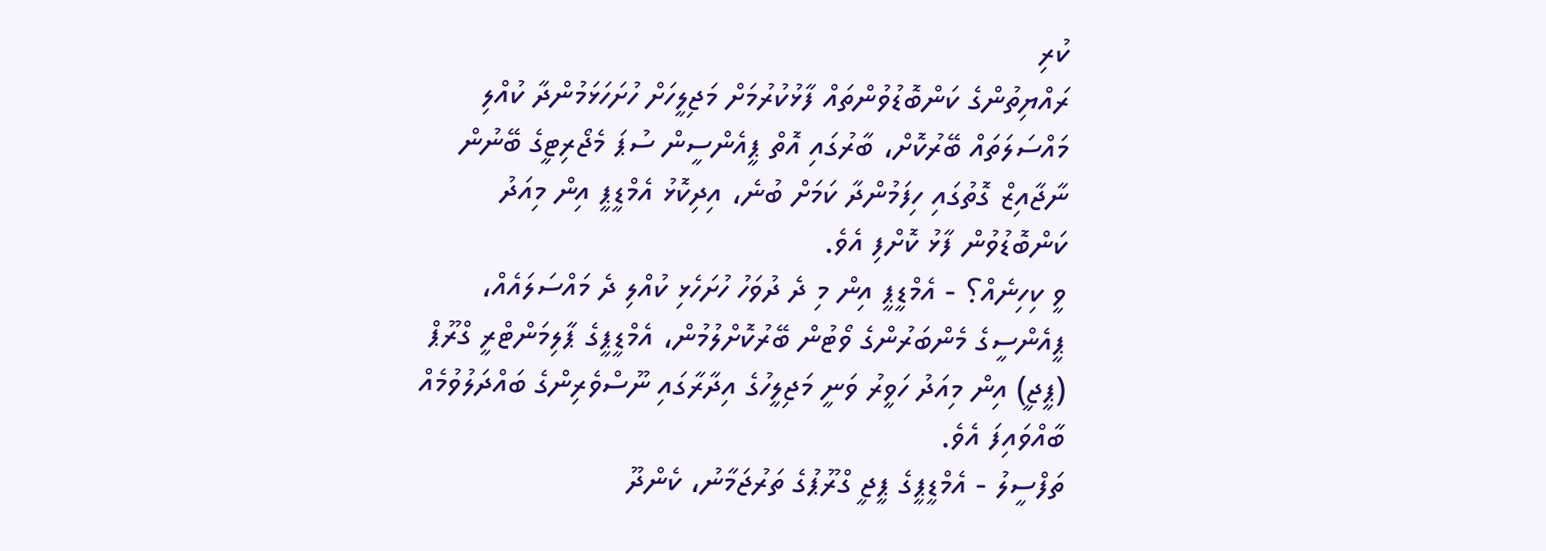ކުރި
ރައްޔިތުންގެ ކަންބޮޑުވުންތައް ފާޅުކުރުމަށް މަޖިލީހަށް ހުށަހަޅަމުންދާ ކުއްލި މައްސަލަތައް ބޭރުކޮށް، ބާރުގައި އޮތް ޕީއެންސީން ސުޕަ މެޖޯރިޓީގެ ބޭނުން ނާޖާއިޒް ގޮތުގައި ހިފަމުންދާ ކަމަށް ބުނެ، އިދިކޮޅު އެމްޑީޕީ އިން މިއަދު ކަންބޮޑުވުން ފާޅު ކޮށްފި އެވެ.
ވީ ކިހިނެއް؟ - އެމްޑީޕީ އިން މި ދެ ދުވަހު ހުށަހެޅި ކުއްލި ދެ މައްސަލައެއް، ޕީއެންސީގެ މެންބަރުންގެ ވޯޓުން ބޭރުކޮށްލުމުން، އެމްޑީޕީގެ ޕާލިމަންޓްރީ ގްރޫޕް (ޕީޖީ) އިން މިއަދު ހަވީރު ވަނީ މަޖިލީހުގެ އިދާރާގައި ނޫސްވެރިންގެ ބައްދަލުވުމެއް ބާއްވައިފަ އެވެ.
ތަފްސީލު - އެމްޑީޕީގެ ޕީޖީ ގްރޫޕުގެ ތަރުޖަމާނު، ކެންދޫ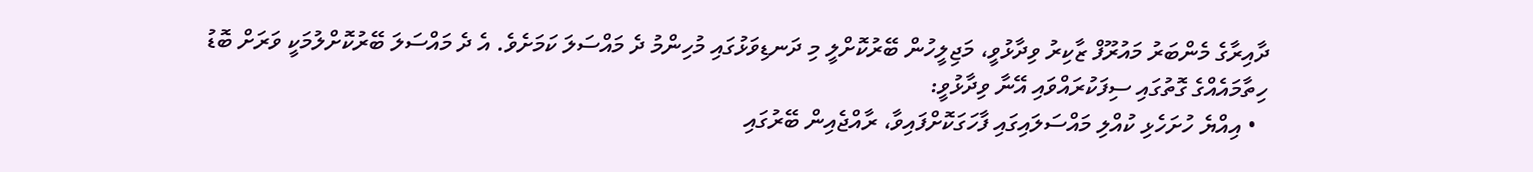ދާއިރާގެ މެންބަރު މައުރޫފް ޒާކިރު ވިދާޅުވީ، މަޖިލީހުން ބޭރުކޮށްލީ މި ދަނޑިވަޅުގައި މުހިންމު ދެ މައްސަލަ ކަމަށެވެ. އެ ދެ މައްސަލަ ބޭރުކޮށްލުމަކީ ވަރަށް ބޮޑު ހިތާމައެއްގެ ގޮތުގައި ސިފަކުރައްވައި އޭނާ ވިދާޅުވީ:
  • އިއްޔެ ހުށަހެޅި ކުއްލި މައްސަލައިގައި ފާހަގަކޮށްފައިވާ، ރާއްޖެއިން ބޭރުގައި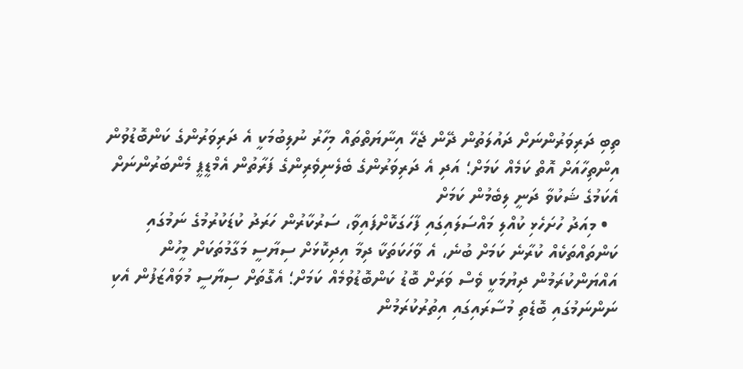ތިބި ދަރިވަރުންނަށް ދައުލަތުން ދޭން ޖެހޭ އިނާޔަތްތައް މިހާރު ނުލިބުމަކީ އެ ދަރިވަރުންގެ ކަންބޮޑުވުން އިންތިހާއަށް އޮތް ކަމެއް ކަމަށް؛ އަދި އެ ދަރިވަރުންގެ ބެލެނިވެރިންގެ ފަރާތުން އެމްޑީޕީ މެންބަރުންނަށް އެކަމުގެ ޝަކުވާ ދަނީ ލިބެމުން ކަމަށް
  • މިއަދު ހުށަހެޅި ކުއްލި މައްސަލައިގައި ފާހަގަކޮށްފައިވާ، ސަރުކާރުން ހަރަދު ކުޑަކުރުމުގެ ނަމުގައި ކަންތައްތަކެއް ކުރާނެ ކަމަށް ބުނެ، އެ ވާހަކަތަކާ ދިމާ އިދިކޮޅަށް ސިޔާސީ މަގާމުތަކަށް މީހުން އައްޔަންކުރަމުން ދިޔުމަކީ ވެސް ވަރަށް ބޮޑު ކަންބޮޑުވުމެއް ކަމަށް؛ އެގޮތަށް ސިޔާސީ މުވައްޒަފުން އެކި ނަންނަމުގައި ބޮޑެތި މުސާރައިގައި އިތުރުކުރަމުން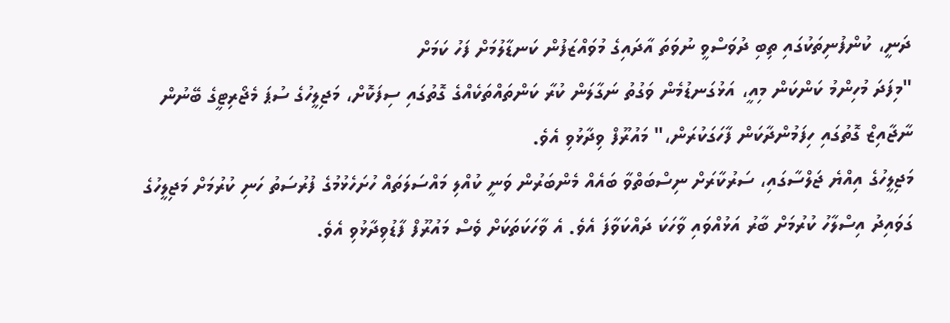ދަނީ، ކުންފުނިތަކުގައި ތިބި ދުވަސްވީ ނުވަތަ އާދައިގެ މުވައްޒަފުން ކަނޑާލުމަށް ފަހު ކަމަށް
"މިފަދަ މުހިންމު ކަންކަން މިއީ، އަޅުގަނޑުމެން ވަގުތު ނަގާލަން ކުރާ ކަންތައްތަކެއްގެ ގޮތުގައި ސިފަކޮށް، މަޖިލީހުގެ ސުޕަ މެޖޯރިޓީގެ ބޭނުން ނާޖާއިޒް ގޮތުގައި ހިފަމުންދާކަން ފާހަގަކުރަން،" މައުރޫފް ވިދާޅުވި އެވެ.
މަޖިލީހުގެ އިއްޔެ ޖަލްސާގައި، ސަރުކާރަށް ނިސްބަތްވާ ބައެއް މެންބަރުން ވަނީ ކުއްލި މައްސަލަތައް ހުށަހެޅުމުގެ ފުރުސަތު ހަނި ކުރުމަށް މަޖިލީހުގެ ގަވައިދު އިސްލާހު ކުރުމަށް ބާރު އަޅުއްވައި ވާހަކަ ދައްކަވާފަ އެވެ. އެ ވާހަކަތަކަށް ވެސް މައުރޫފް ފާޑުވިދާޅުވި އެވެ.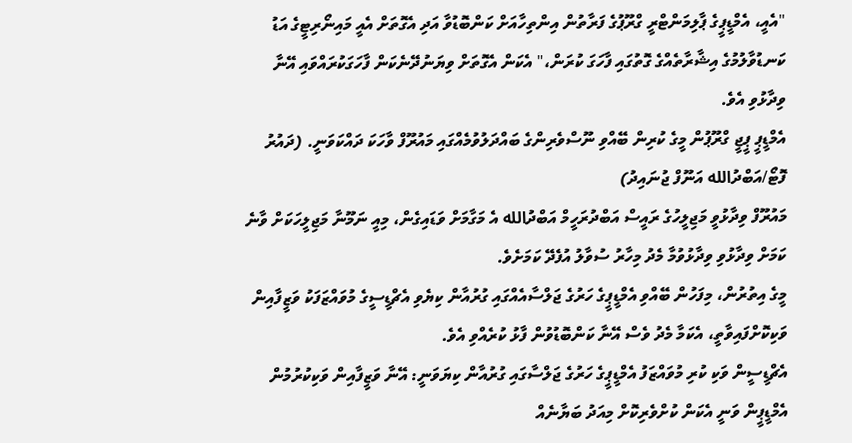"އެއީ، އެމްޑީޕީގެ ޕާލިމަންޓްރީ ގްރޫޕުގެ ފަރާތުން އިންތިހާއަށް ކަންބޮޑުވާ އަދި އެގޮތަށް އެއީ މައިނޯރިޓީގެ އަޑު ކަނޑުވާލުމުގެ އިޝާރާތެއްގެ ގޮތުގައި ފާހަގަ ކުރަން،" އެކަން އެގޮތަށް ވިޔަނުދޭނެކަން ފާހަގަކުރައްވައި އޭނާ ވިދާޅުވި އެވެ.
އެމްޑީޕީ ޕީޖީ ގްރޫޕުން މީގެ ކުރިން ބޭއްވި ނޫސްވެރިންގެ ބައްދަލުވުމެއްގައި މައުރޫފް ވާހަކަ ދައްކަވަނީ. (ދައުރު ފޮޓޯ/އަބްދުالله އަނޫފް ޖުނައިދު)
މައުރޫފް ވިދާޅުވީ މަޖިލީހުގެ ރައީސް އަބްދުރަހީމް އަބްދުالله އެ މަގާމަށް ވަޑައިގެން، މިއީ ނަމޫނާ މަޖިލީހަކަށް ވާނެ ކަމަށް ވިދާޅުވި ވިދާޅުވުމާ މެދު މިހާރު ސުވާލު އުފެދޭ ކަމަށެވެ.
މީގެ އިތުރުން، މިފަހުން ބޭއްވި އެމްޑީޕީގެ ހަރުގެ ޖަލްސާއެއްގައި ގުރުއާން ކިޔެވި އެޗްޑީސީގެ މުވައްޒަފަކު ވަޒީފާއިން ވަކިކޮށްފައިވާތީ، އެކަމާ މެދު ވެސް އޭނާ ކަންބޮޑުވުން ފާޅު ކުރެއްވި އެވެ.
އެޗްޑީސީން ވަކި ކުރި މުވައްޒަފު އެމްޑީޕީގެ ހަރުގެ ޖަލްސާގައި ގުރުއާން ކިޔަވަނީ: އޭނާ ވަޒީފާއިން ވަކިކުރުމުން އެމްޑީޕީން ވަނީ އެކަން ކުށްވެރިކޮށް މިއަދު ބަޔާނެއް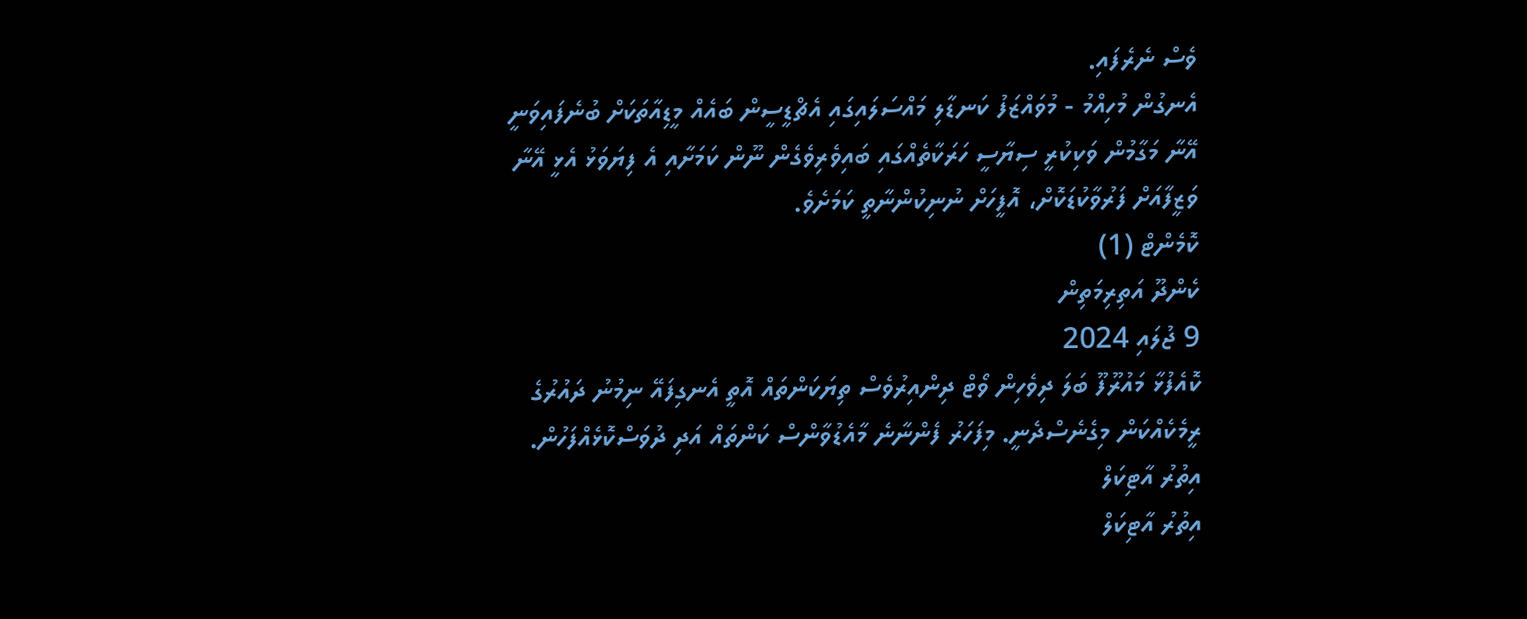ވެސް ނެރެފައި.
އެނގުން މުހިއްމު - މުވައްޒަފު ކަނޑާލި މައްސަލައިގައި އެޗްޑީސީން ބައެއް މީޑިއާތަކަށް ބުނެފައިވަނީ އޭނާ މަގާމުން ވަކިކުރީ ސިޔާސީ ހަރަކާތެއްގައި ބައިވެރިވެގެން ނޫން ކަމަށާއި އެ ފިޔަވަޅު އެޅީ އޭނާ ވަޒީފާއަށް ފަރުވާކުޑަކޮށް، އޮފީހަށް ނުނިކުންނާތީ ކަމަށެވެ.
ކޮމެންޓް (1)
ކެންދޫ އަތިރިމަތިން
9 ޖުލައި 2024
ކޮއެފުޅާ މައުރޫފޫ ބަލަ ދިވެހިން ވޯޓް ދިންއިރުވެސް ތިޔަކަންތައް އޮތީ އެނގިފައޭ ނިމުނު ދައުރުގެ ރީމެކެއްކަން މިގެނެސްދެނީ. މިފަހަރު ފެންނާނެ މާއެޑުވާންސް ކަންތައް އަދި ދުވަސްކޮޅެއްފަހުން.
އިތުރު އާޓިކަލް
އިތުރު އާޓިކަލް